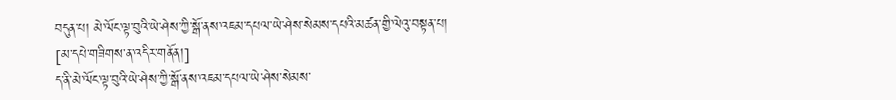བདུན་པ། མེ་ལོང་ལྟ་བུའི་ཡེ་ཤེས་ཀྱི་སྒོ་ནས་འཇམ་དཔལ་ཡེ་ཤེས་སེམས་དཔའི་མཚན་གྱི་ལེའུ་བསྟན་པ།
[མ་དཔེ་གཟིགས་ན་འདིར་གནོན།]
ད་ནི་མེ་ལོང་ལྟ་བུའི་ཡེ་ཤེས་ཀྱི་སྒོ་ནས་འཇམ་དཔལ་ཡེ་ཤེས་སེམས་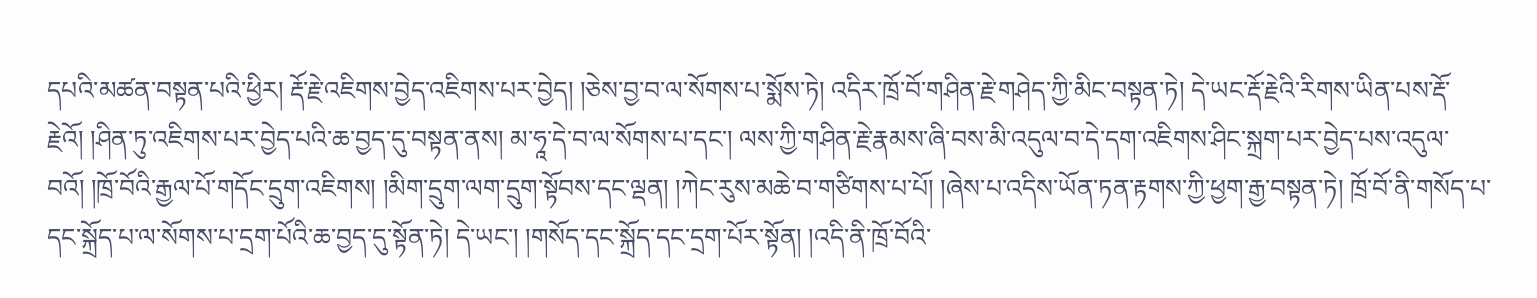དཔའི་མཚན་བསྟན་པའི་ཕྱིར། རྡོ་རྗེ་འཇིགས་བྱེད་འཇིགས་པར་བྱེད། །ཅེས་བྱ་བ་ལ་སོགས་པ་སྨོས་ཏེ། འདིར་ཁྲོ་བོ་གཤིན་རྗེ་གཤེད་ཀྱི་མིང་བསྟན་ཏེ། དེ་ཡང་རྡོ་རྗེའི་རིགས་ཡིན་པས་རྡོ་རྗེའོ། །ཤིན་ཏུ་འཇིགས་པར་བྱེད་པའི་ཆ་བྱད་དུ་བསྟན་ནས། མ་ཧཱ་དེ་བ་ལ་སོགས་པ་དང་། ལས་ཀྱི་གཤིན་རྗེ་རྣམས་ཞི་བས་མི་འདུལ་བ་དེ་དག་འཇིགས་ཤིང་སྐྲག་པར་བྱེད་པས་འདུལ་བའོ། །ཁྲོ་བོའི་རྒྱལ་པོ་གདོང་དྲུག་འཇིགས། །མིག་དྲུག་ལག་དྲུག་སྟོབས་དང་ལྡན། །ཀེང་རུས་མཆེ་བ་གཙིགས་པ་པོ། །ཞེས་པ་འདིས་ཡོན་ཏན་རྟགས་ཀྱི་ཕྱག་རྒྱ་བསྟན་ཏེ། ཁྲོ་བོ་ནི་གསོད་པ་དང་སྐྲོད་པ་ལ་སོགས་པ་དྲག་པོའི་ཆ་བྱད་དུ་སྟོན་ཏེ། དེ་ཡང་། །གསོད་དང་སྐྲོད་དང་དྲག་པོར་སྟོན། །འདི་ནི་ཁྲོ་བོའི་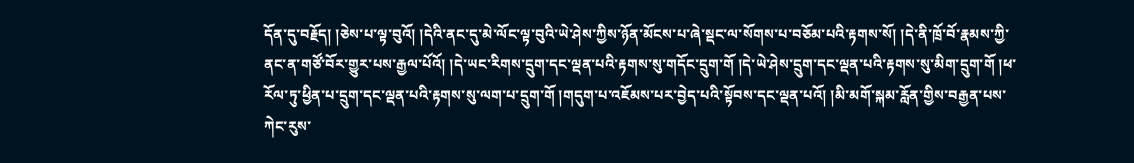དོན་དུ་བརྗོད། །ཅེས་པ་ལྟ་བུའོ། །དེའི་ནང་དུ་མེ་ལོང་ལྟ་བུའི་ཡེ་ཤེས་ཀྱིས་ཉོན་མོངས་པ་ཞེ་སྡང་ལ་སོགས་པ་བཅོམ་པའི་རྟགས་སོ། །དེ་ནི་ཁྲོ་བོ་རྣམས་ཀྱི་ནང་ན་གཙོ་བོར་གྱུར་པས་རྒྱལ་པོའོ། །དེ་ཡང་རིགས་དྲུག་དང་ལྡན་པའི་རྟགས་སུ་གདོང་དྲུག་གོ །དེ་ཡེ་ཤེས་དྲུག་དང་ལྡན་པའི་རྟགས་སུ་མིག་དྲུག་གོ །ཕ་རོལ་ཏུ་ཕྱིན་པ་དྲུག་དང་ལྡན་པའི་རྟགས་སུ་ལག་པ་དྲུག་གོ །གདུག་པ་འཇོམས་པར་བྱེད་པའི་སྟོབས་དང་ལྡན་པའོ། །མི་མགོ་སྐམ་རློན་གྱིས་བརྒྱན་པས་ཀེང་རུས་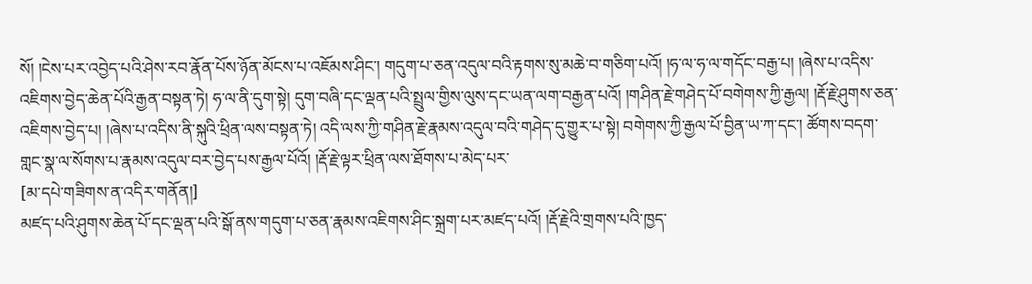སོ། །ངེས་པར་འབྱེད་པའི་ཤེས་རབ་རྣོན་པོས་ཉོན་མོངས་པ་འཇོམས་ཤིང་། གདུག་པ་ཅན་འདུལ་བའི་རྟགས་སུ་མཆེ་བ་གཅིག་པའོ། །ཧ་ལ་ཧ་ལ་གདོང་བརྒྱ་པ། །ཞེས་པ་འདིས་འཇིགས་བྱེད་ཆེན་པོའི་རྒྱན་བསྟན་ཏེ། ཧ་ལ་ནི་དུག་སྟེ། དུག་བཞི་དང་ལྡན་པའི་སྤྲུལ་གྱིས་ལུས་དང་ཡན་ལག་བརྒྱན་པའོ། །གཤིན་རྗེ་གཤེད་པོ་བགེགས་ཀྱི་རྒྱལ། །རྡོ་རྗེ་ཤུགས་ཅན་འཇིགས་བྱེད་པ། །ཞེས་པ་འདིས་ནི་སྐུའི་ཕྲིན་ལས་བསྟན་ཏེ། འདི་ལས་ཀྱི་གཤིན་རྗེ་རྣམས་འདུལ་བའི་གཤེད་དུ་གྱུར་པ་སྟེ། བགེགས་ཀྱི་རྒྱལ་པོ་བྱིན་ཡ་ཀ་དང་། ཚོགས་བདག་གླང་སྣ་ལ་སོགས་པ་རྣམས་འདུལ་བར་བྱེད་པས་རྒྱལ་པོའོ། །རྡོ་རྗེ་ལྟར་ཕྲིན་ལས་ཐོགས་པ་མེད་པར་
[མ་དཔེ་གཟིགས་ན་འདིར་གནོན།]
མཛད་པའི་ཤུགས་ཆེན་པོ་དང་ལྡན་པའི་སྒོ་ནས་གདུག་པ་ཅན་རྣམས་འཇིགས་ཤིང་སྐྲག་པར་མཛད་པའོ། །རྡོ་རྗེའི་གྲགས་པའི་ཁྱད་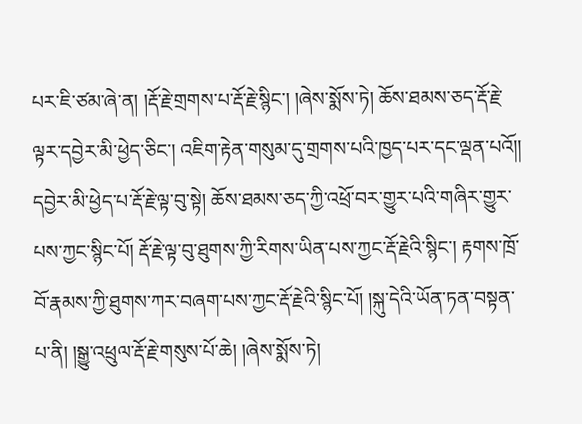པར་ཇི་ཙམ་ཞེ་ན། །རྡོ་རྗེ་གྲགས་པ་རྡོ་རྗེ་སྙིང་། །ཞེས་སྨོས་ཏེ། ཆོས་ཐམས་ཅད་རྡོ་རྗེ་ལྟར་དབྱེར་མི་ཕྱེད་ཅིང་། འཇིག་རྟེན་གསུམ་དུ་གྲགས་པའི་ཁྱད་པར་དང་ལྡན་པའོ།། དབྱེར་མི་ཕྱེད་པ་རྡོ་རྗེ་ལྟ་བུ་སྟེ། ཆོས་ཐམས་ཅད་ཀྱི་འཕྲོ་བར་གྱུར་པའི་གཞིར་གྱུར་པས་ཀྱང་སྙིང་པོ། རྡོ་རྗེ་ལྟ་བུ་ཐུགས་ཀྱི་རིགས་ཡིན་པས་ཀྱང་རྡོ་རྗེའི་སྙིང་། རྟགས་ཁྲོ་བོ་རྣམས་ཀྱི་ཐུགས་ཀར་བཞག་པས་ཀྱང་རྡོ་རྗེའི་སྙིང་པོ། །སྐུ་དེའི་ཡོན་ཏན་བསྟན་པ་ནི། །སྒྱུ་འཕྲུལ་རྡོ་རྗེ་གསུས་པོ་ཆེ། །ཞེས་སྨོས་ཏེ།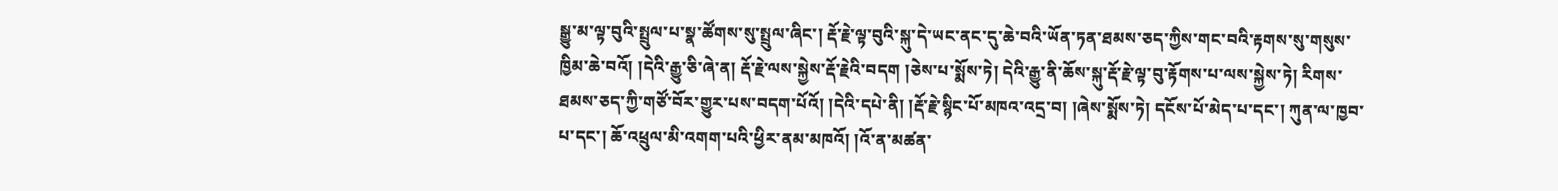སྒྱུ་མ་ལྟ་བུའི་སྤྲུལ་པ་སྣ་ཚོགས་སུ་སྤྲུལ་ཞིང་། རྡོ་རྗེ་ལྟ་བུའི་སྐུ་དེ་ཡང་ནང་དུ་ཆེ་བའི་ཡོན་ཏན་ཐམས་ཅད་ཀྱིས་གང་བའི་རྟགས་སུ་གསུས་ཁྱིམ་ཆེ་བའོ། །དེའི་རྒྱུ་ཅི་ཞེ་ན། རྡོ་རྗེ་ལས་སྐྱེས་རྡོ་རྗེའི་བདག །ཅེས་པ་སྨོས་ཏེ། དེའི་རྒྱུ་ནི་ཆོས་སྐུ་རྡོ་རྗེ་ལྟ་བུ་རྟོགས་པ་ལས་སྐྱེས་ཏེ། རིགས་ཐམས་ཅད་ཀྱི་གཙོ་བོར་གྱུར་པས་བདག་པོའོ། །དེའི་དཔེ་ནི། །རྡོ་རྗེ་སྙིང་པོ་མཁའ་འདྲ་བ། །ཞེས་སྨོས་ཏེ། དངོས་པོ་མེད་པ་དང་། ཀུན་ལ་ཁྱབ་པ་དང་། ཆོ་འཕྲུལ་མི་འགག་པའི་ཕྱིར་ནམ་མཁའོ། །འོ་ན་མཚན་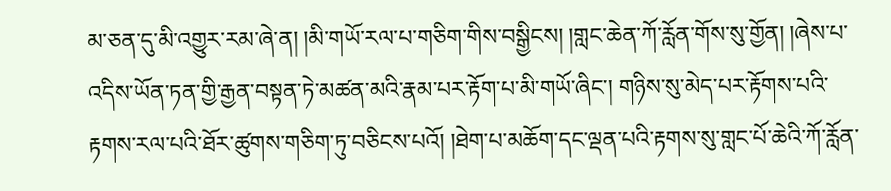མ་ཅན་དུ་མི་འགྱུར་རམ་ཞེ་ན། །མི་གཡོ་རལ་པ་གཅིག་གིས་བསྒྱིངས། །གླང་ཆེན་ཀོ་རློན་གོས་སུ་གྱོན། །ཞེས་པ་འདིས་ཡོན་ཏན་གྱི་རྒྱན་བསྟན་ཏེ་མཚན་མའི་རྣམ་པར་རྟོག་པ་མི་གཡོ་ཞིང་། གཉིས་སུ་མེད་པར་རྟོགས་པའི་རྟགས་རལ་པའི་ཐོར་ཚུགས་གཅིག་ཏུ་བཅིངས་པའོ། །ཐེག་པ་མཆོག་དང་ལྡན་པའི་རྟགས་སུ་གླང་པོ་ཆེའི་ཀོ་རློན་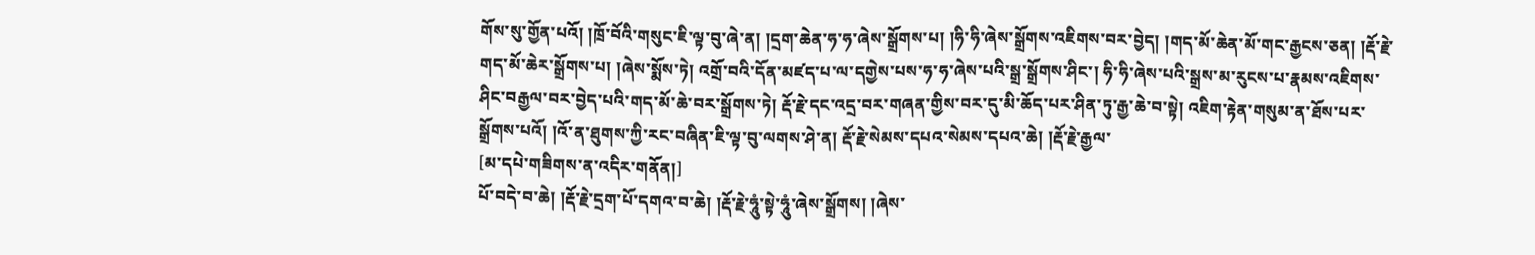གོས་སུ་གྱོན་པའོ། །ཁྲོ་བོའི་གསུང་ཇི་ལྟ་བུ་ཞེ་ན། །དྲག་ཆེན་ཧ་ཧ་ཞེས་སྒྲོགས་པ། །ཧི་ཧི་ཞེས་སྒྲོགས་འཇིགས་བར་བྱེད། །གད་མོ་ཆེན་མོ་གང་རྒྱངས་ཅན། །རྡོ་རྗེ་གད་མོ་ཆེར་སྒྲོགས་པ། །ཞེས་སྨོས་ཏེ། འགྲོ་བའི་དོན་མཛད་པ་ལ་དགྱེས་པས་ཧ་ཧ་ཞེས་པའི་སྒྲ་སྒྲོགས་ཤིང་། ཧི་ཧི་ཞེས་པའི་སྒྲས་མ་རུངས་པ་རྣམས་འཇིགས་ཤིང་བརྒྱལ་བར་བྱེད་པའི་གད་མོ་ཆེ་བར་སྒྲོགས་ཏེ། རྡོ་རྗེ་དང་འདྲ་བར་གཞན་གྱིས་བར་དུ་མི་ཆོད་པར་ཤིན་ཏུ་རྒྱ་ཆེ་བ་སྟེ། འཇིག་རྟེན་གསུམ་ན་ཐོས་པར་སྒྲོགས་པའོ། །འོ་ན་ཐུགས་ཀྱི་རང་བཞིན་ཇི་ལྟ་བུ་ལགས་ཤེ་ན། རྡོ་རྗེ་སེམས་དཔའ་སེམས་དཔའ་ཆེ། །རྡོ་རྗེ་རྒྱལ་
[མ་དཔེ་གཟིགས་ན་འདིར་གནོན།]
པོ་བདེ་བ་ཆེ། །རྡོ་རྗེ་དྲག་པོ་དགའ་བ་ཆེ། །རྡོ་རྗེ་ཧཱུཾ་སྟེ་ཧཱུཾ་ཞེས་སྒྲོགས། །ཞེས་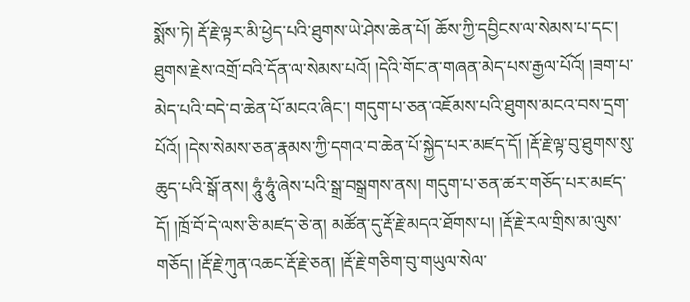སྨོས་ཏེ། རྡོ་རྗེ་ལྟར་མི་ཕྱེད་པའི་ཐུགས་ཡེ་ཤེས་ཆེན་པོ། ཆོས་ཀྱི་དབྱིངས་ལ་སེམས་པ་དང་། ཐུགས་རྗེས་འགྲོ་བའི་དོན་ལ་སེམས་པའོ། །དེའི་གོང་ན་གཞན་མེད་པས་རྒྱལ་པོའོ། །ཟག་པ་མེད་པའི་བདེ་བ་ཆེན་པོ་མངའ་ཞིང་། གདུག་པ་ཅན་འཇོམས་པའི་ཐུགས་མངའ་བས་དྲག་པོའོ། །དེས་སེམས་ཅན་རྣམས་ཀྱི་དགའ་བ་ཆེན་པོ་སྐྱེད་པར་མཛད་དོ། །རྡོ་རྗེ་ལྟ་བུ་ཐུགས་སུ་ཆུད་པའི་སྒོ་ནས། ཧཱུཾ་ཧཱུཾ་ཞེས་པའི་སྒྲ་བསྒྲགས་ནས། གདུག་པ་ཅན་ཚར་གཅོད་པར་མཛད་དོ། །ཁྲོ་བོ་དེ་ལས་ཅི་མཛད་ཅེ་ན། མཚོན་དུ་རྡོ་རྗེ་མདའ་ཐོགས་པ། །རྡོ་རྗེ་རལ་གྲིས་མ་ལུས་གཅོད། །རྡོ་རྗེ་ཀུན་འཆང་རྡོ་རྗེ་ཅན། །རྡོ་རྗེ་གཅིག་བུ་གཡུལ་སེལ་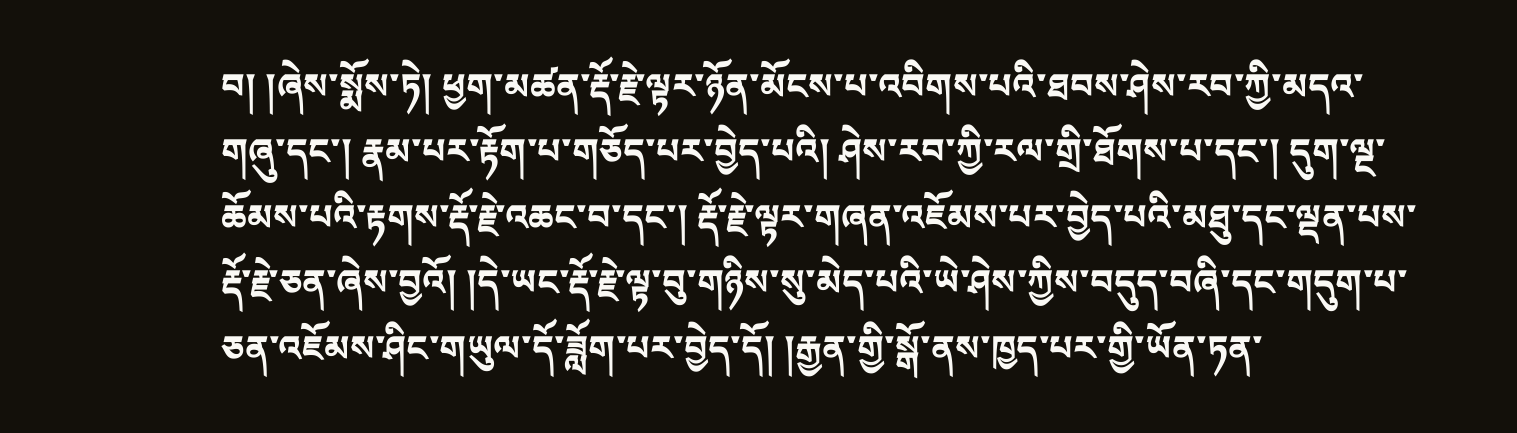བ། །ཞེས་སྨོས་ཏེ། ཕྱག་མཚན་རྡོ་རྗེ་ལྟར་ཉོན་མོངས་པ་འབིགས་པའི་ཐབས་ཤེས་རབ་ཀྱི་མདའ་གཞུ་དང་། རྣམ་པར་རྟོག་པ་གཅོད་པར་བྱེད་པའི། ཤེས་རབ་ཀྱི་རལ་གྲི་ཐོགས་པ་དང་། དུག་ལྔ་ཆོམས་པའི་རྟགས་རྡོ་རྗེ་འཆང་བ་དང་། རྡོ་རྗེ་ལྟར་གཞན་འཇོམས་པར་བྱེད་པའི་མཐུ་དང་ལྡན་པས་རྡོ་རྗེ་ཅན་ཞེས་བྱའོ། །དེ་ཡང་རྡོ་རྗེ་ལྟ་བུ་གཉིས་སུ་མེད་པའི་ཡེ་ཤེས་ཀྱིས་བདུད་བཞི་དང་གདུག་པ་ཅན་འཇོམས་ཤིང་གཡུལ་དོ་ཟློག་པར་བྱེད་དོ། །རྒྱན་གྱི་སྒོ་ནས་ཁྱད་པར་གྱི་ཡོན་ཏན་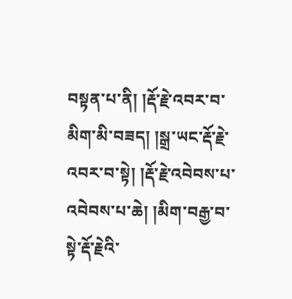བསྟན་པ་ནི། །རྡོ་རྗེ་འབར་བ་མིག་མི་བཟད། །སྒྲ་ཡང་རྡོ་རྗེ་འབར་བ་སྟེ། །རྡོ་རྗེ་འབེབས་པ་འབེབས་པ་ཆེ། །མིག་བརྒྱ་བ་སྟེ་རྡོ་རྗེའི་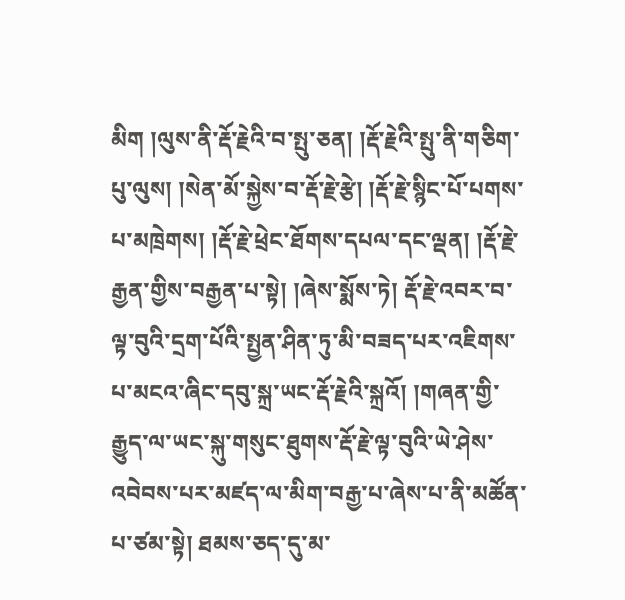མིག །ལུས་ནི་རྡོ་རྗེའི་བ་སྤུ་ཅན། །རྡོ་རྗེའི་སྤུ་ནི་གཅིག་པུ་ལུས། །སེན་མོ་སྐྱེས་བ་རྡོ་རྗེ་རྩེ། །རྡོ་རྗེ་སྙིང་པོ་པགས་པ་མཁྲེགས། །རྡོ་རྗེ་ཕྲེང་ཐོགས་དཔལ་དང་ལྡན། །རྡོ་རྗེ་རྒྱན་གྱིས་བརྒྱན་པ་སྟེ། །ཞེས་སྨོས་ཏེ། རྡོ་རྗེ་འབར་བ་ལྟ་བུའི་དྲག་པོའི་སྤྱན་ཤིན་ཏུ་མི་བཟད་པར་འཇིགས་པ་མངའ་ཞིང་དབུ་སྐྲ་ཡང་རྡོ་རྗེའི་སྐྲའོ། །གཞན་གྱི་རྒྱུད་ལ་ཡང་སྐུ་གསུང་ཐུགས་རྡོ་རྗེ་ལྟ་བུའི་ཡེ་ཤེས་འབེབས་པར་མཛད་ལ་མིག་བརྒྱ་པ་ཞེས་པ་ནི་མཚོན་པ་ཙམ་སྟེ། ཐམས་ཅད་དུ་མ་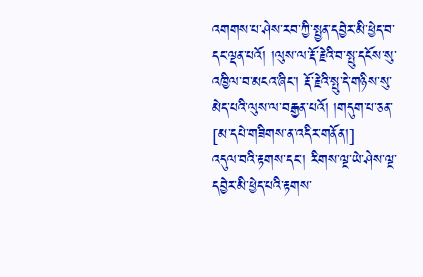འགགས་པ་ཤེས་རབ་ཀྱི་སྤྱན་དབྱེར་མི་ཕྱེད་བ་དང་ལྡན་པའོ། །ལུས་ལ་རྡོ་རྗེའི་བ་སྤུ་དངོས་སུ་འཁྱིལ་བ་མངའ་ཞིང་། རྡོ་རྗེའི་སྤུ་དེ་གཉིས་སུ་མེད་པའི་ལུས་ལ་བརྒྱན་པའོ། །གདུག་པ་ཅན་
[མ་དཔེ་གཟིགས་ན་འདིར་གནོན།]
འདུལ་བའི་རྟགས་དང་། རིགས་ལྔ་ཡེ་ཤེས་ལྔ་དབྱེར་མི་ཕྱེད་པའི་རྟགས་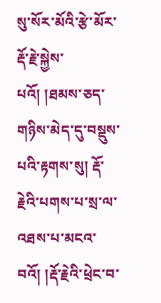སུ་སོར་མོའི་རྩེ་མོར་རྡོ་རྗེ་སྐྱེས་པའོ། །ཐམས་ཅད་གཉིས་མེད་དུ་བསྡུས་པའི་རྟགས་སུ། རྡོ་རྗེའི་པགས་པ་སྲ་ལ་འཐས་པ་མངའ་བའོ། །རྡོ་རྗེའི་ཕྲེང་བ་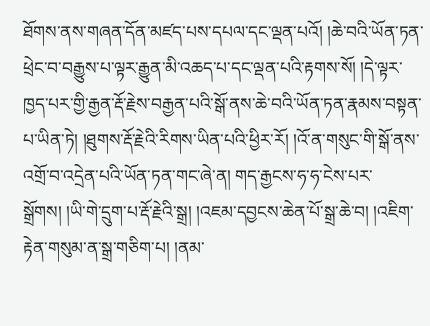ཐོགས་ནས་གཞན་དོན་མཛད་པས་དཔལ་དང་ལྡན་པའོ། །ཆེ་བའི་ཡོན་ཏན་ཕྲེང་བ་བརྒྱུས་པ་ལྟར་རྒྱུན་མི་འཆད་པ་དང་ལྡན་པའི་རྟགས་སོ། །དེ་ལྟར་ཁྱད་པར་གྱི་རྒྱན་རྡོ་རྗེས་བརྒྱན་པའི་སྒོ་ནས་ཆེ་བའི་ཡོན་ཏན་རྣམས་བསྟན་པ་ཡིན་ཏེ། །ཐུགས་རྡོ་རྗེའི་རིགས་ཡིན་པའི་ཕྱིར་རོ། །འོ་ན་གསུང་གི་སྒོ་ནས་འགྲོ་བ་འདྲེན་པའི་ཡོན་ཏན་གང་ཞེ་ན། གད་རྒྱངས་ཧ་ཧ་ངེས་པར་སྒྲོགས། །ཡི་གེ་དྲུག་པ་རྡོ་རྗེའི་སྒྲ། །འཇམ་དབྱངས་ཆེན་པོ་སྒྲ་ཆེ་བ། །འཇིག་རྟེན་གསུམ་ན་སྒྲ་གཅིག་པ། །ནམ་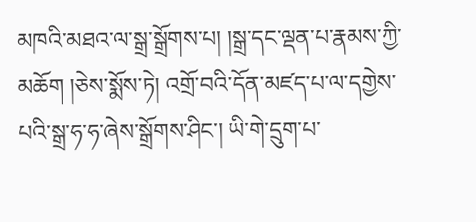མཁའི་མཐའ་ལ་སྒྲ་སྒྲོགས་པ། །སྒྲ་དང་ལྡན་པ་རྣམས་ཀྱི་མཆོག །ཅེས་སྨོས་ཏེ། འགྲོ་བའི་དོན་མཛད་པ་ལ་དགྱེས་པའི་སྒྲ་ཧ་ཧ་ཞེས་སྒྲོགས་ཤིང་། ཡི་གེ་དྲུག་པ་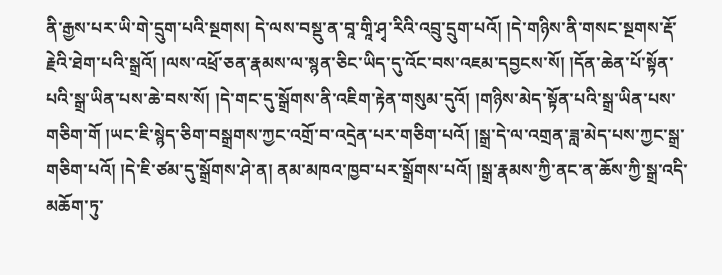ནི་རྒྱས་པར་ཡི་གེ་དྲུག་པའི་སྔགས། དེ་ལས་བསྡུ་ན་བཱ་གཱི་ཤྭ་རིའི་འབྲུ་དྲུག་པའོ། །དེ་གཉིས་ནི་གསང་སྔགས་རྡོ་རྗེའི་ཐེག་པའི་སྒྲའོ། །ལས་འཕྲོ་ཅན་རྣམས་ལ་སྙན་ཅིང་ཡིད་དུ་འོང་བས་འཇམ་དབྱངས་སོ། །དོན་ཆེན་པོ་སྟོན་པའི་སྒྲ་ཡིན་པས་ཆེ་བས་སོ། །དེ་གང་དུ་སྒྲོགས་ནི་འཇིག་རྟེན་གསུམ་དུའོ། །གཉིས་མེད་སྟོན་པའི་སྒྲ་ཡིན་པས་གཅིག་གོ །ཡང་ཇི་སྙེད་ཅིག་བསྒྲགས་ཀྱང་འགྲོ་བ་འདྲེན་པར་གཅིག་པའོ། །སྒྲ་དེ་ལ་འགྲན་ཟླ་མེད་པས་ཀྱང་སྒྲ་གཅིག་པའོ། །དེ་ཇི་ཙམ་དུ་སྒྲོགས་ཤེ་ན། ནམ་མཁའ་ཁྱབ་པར་སྒྲོགས་པའོ། །སྒྲ་རྣམས་ཀྱི་ནང་ན་ཆོས་ཀྱི་སྒྲ་འདི་མཆོག་ཏུ་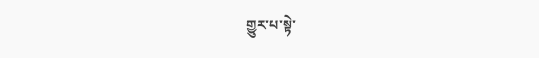གྱུར་པ་སྟེ་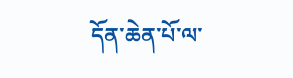དོན་ཆེན་པོ་ལ་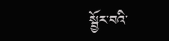སྦྱོར་བའི་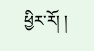ཕྱིར་རོ། །